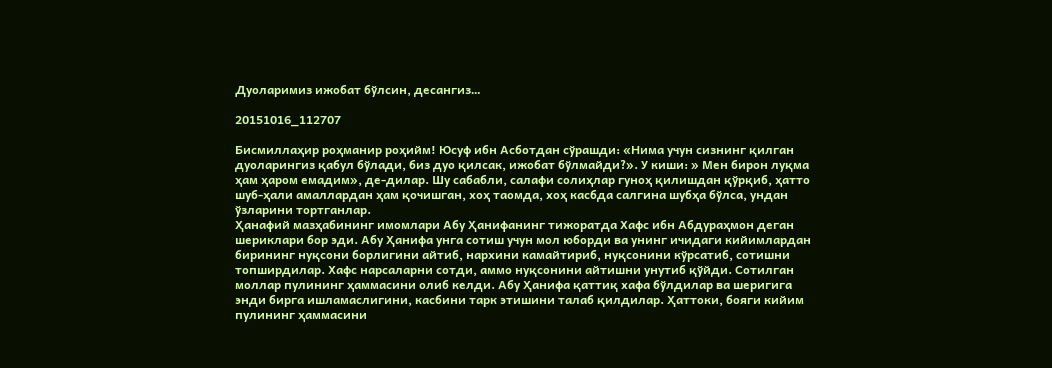Дуоларимиз ижобат бўлсин, десангиз…

20151016_112707

Бисмиллаҳир роҳманир роҳийм! Юсуф ибн Асботдан сўрашди: «Нима учун сизнинг қилган дуоларингиз қабул бўлади, биз дуо қилсак, ижобат бўлмайди?». У киши: » Мен бирон луқма ҳам ҳаром емадим», де-дилар. Шу сабабли, салафи солиҳлар гуноҳ қилишдан қўрқиб, ҳатто шуб-ҳали амаллардан ҳам қочишган, хоҳ таомда, хоҳ касбда салгина шубҳа бўлса, ундан ўзларини тортганлар.
Ҳанафий мазҳабининг имомлари Абу Ҳанифанинг тижоратда Хафс ибн Абдураҳмон деган шериклари бор эди. Абу Ҳанифа унга сотиш учун мол юборди ва унинг ичидаги кийимлардан бирининг нуқсони борлигини айтиб, нархини камайтириб, нуқсонини кўрсатиб, сотишни топширдилар. Хафс нарсаларни сотди, аммо нуқсонини айтишни унутиб қўйди. Сотилган моллар пулининг ҳаммасини олиб келди. Абу Ҳанифа қаттиқ хафа бўлдилар ва шеригига энди бирга ишламаслигини, касбини тарк этишини талаб қилдилар. Ҳаттоки, бояги кийим пулининг ҳаммасини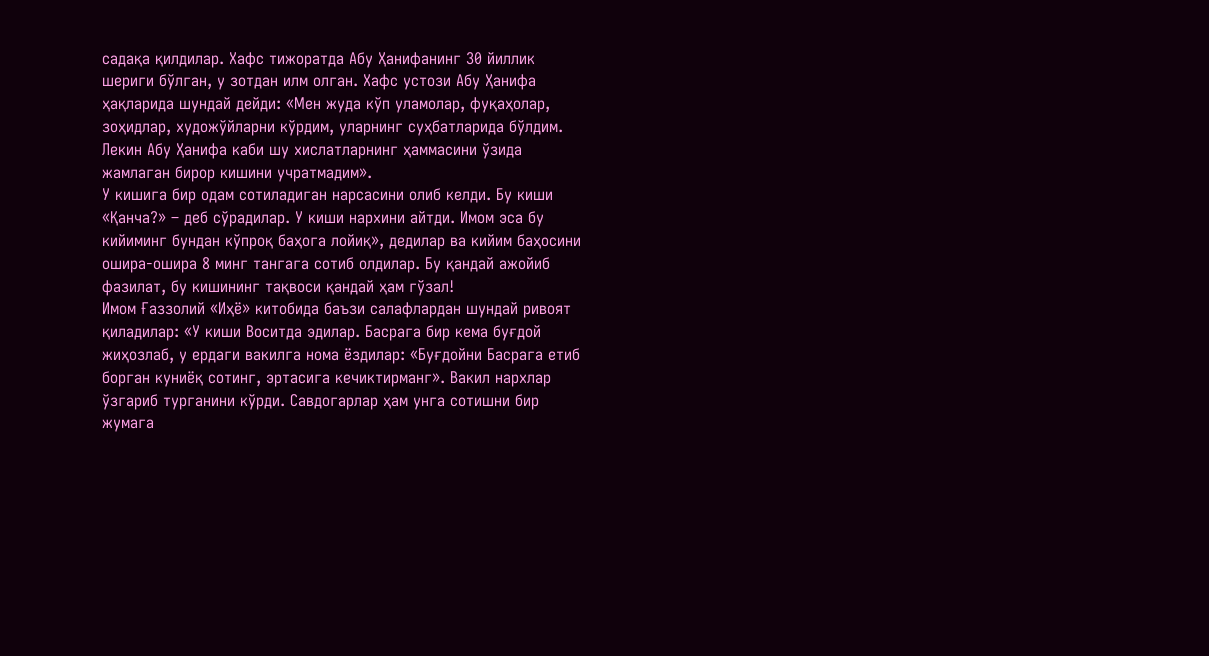садақа қилдилар. Хафс тижоратда Абу Ҳанифанинг 30 йиллик шериги бўлган, у зотдан илм олган. Хафс устози Абу Ҳанифа ҳақларида шундай дейди: «Мен жуда кўп уламолар, фуқаҳолар, зоҳидлар, художўйларни кўрдим, уларнинг суҳбатларида бўлдим. Лекин Абу Ҳанифа каби шу хислатларнинг ҳаммасини ўзида жамлаган бирор кишини учратмадим».
У кишига бир одам сотиладиган нарсасини олиб келди. Бу киши «Қанча?» – деб сўрадилар. У киши нархини айтди. Имом эса бу кийиминг бундан кўпроқ баҳога лойиқ», дедилар ва кийим баҳосини ошира-ошира 8 минг тангага сотиб олдилар. Бу қандай ажойиб фазилат, бу кишининг тақвоси қандай ҳам гўзал!
Имом Ғаззолий «Иҳё» китобида баъзи салафлардан шундай ривоят қиладилар: «У киши Воситда эдилар. Басрага бир кема буғдой жиҳозлаб, у ердаги вакилга нома ёздилар: «Буғдойни Басрага етиб борган куниёқ сотинг, эртасига кечиктирманг». Вакил нархлар ўзгариб турганини кўрди. Савдогарлар ҳам унга сотишни бир жумага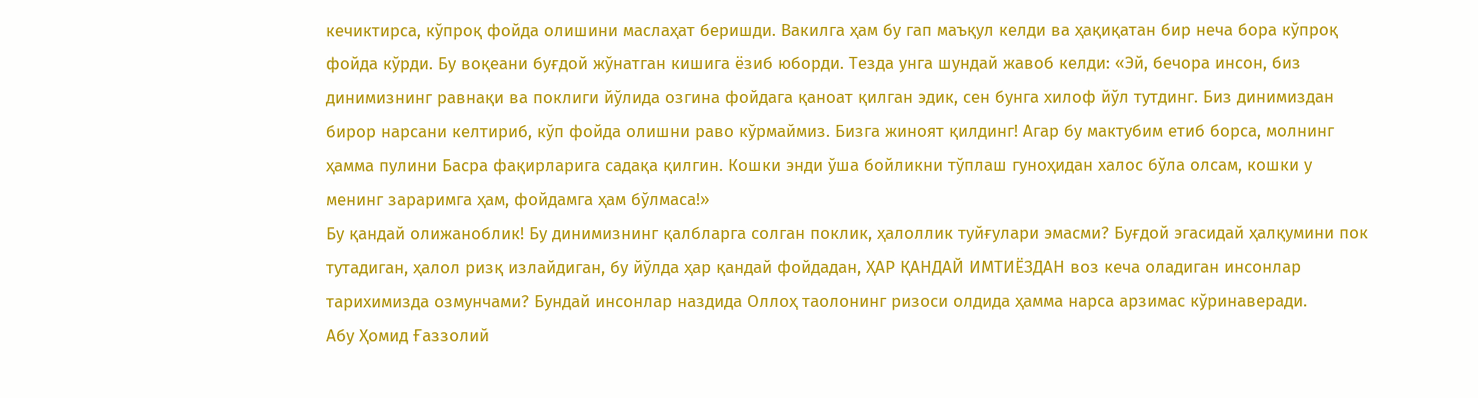кечиктирса, кўпроқ фойда олишини маслаҳат беришди. Вакилга ҳам бу гап маъқул келди ва ҳақиқатан бир неча бора кўпроқ фойда кўрди. Бу воқеани буғдой жўнатган кишига ёзиб юборди. Тезда унга шундай жавоб келди: «Эй, бечора инсон, биз динимизнинг равнақи ва поклиги йўлида озгина фойдага қаноат қилган эдик, сен бунга хилоф йўл тутдинг. Биз динимиздан бирор нарсани келтириб, кўп фойда олишни раво кўрмаймиз. Бизга жиноят қилдинг! Агар бу мактубим етиб борса, молнинг ҳамма пулини Басра фақирларига садақа қилгин. Кошки энди ўша бойликни тўплаш гуноҳидан халос бўла олсам, кошки у менинг зараримга ҳам, фойдамга ҳам бўлмаса!»
Бу қандай олижаноблик! Бу динимизнинг қалбларга солган поклик, ҳалоллик туйғулари эмасми? Буғдой эгасидай ҳалқумини пок тутадиган, ҳалол ризқ излайдиган, бу йўлда ҳар қандай фойдадан, ҲАР ҚАНДАЙ ИМТИЁЗДАН воз кеча оладиган инсонлар тарихимизда озмунчами? Бундай инсонлар наздида Оллоҳ таолонинг ризоси олдида ҳамма нарса арзимас кўринаверади.
Абу Ҳомид Ғаззолий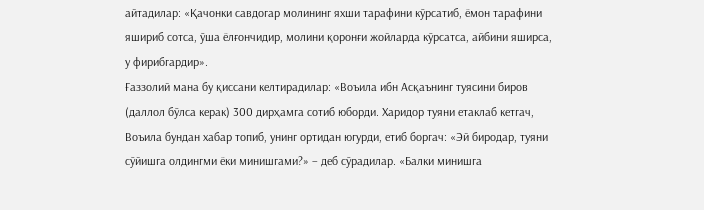айтадилар: «Қачонки савдогар молининг яхши тарафини кўрсатиб, ёмон тарафини яшириб сотса, ўша ёлғончидир, молини қоронғи жойларда кўрсатса, айбини яширса, у фирибгардир».
Ғаззолий мана бу қиссани келтирадилар: «Воъила ибн Асқаънинг туясини биров (даллол бўлса керак) 300 дирҳамга сотиб юборди. Харидор туяни етаклаб кетгач, Воъила бундан хабар топиб, унинг ортидан югурди, етиб боргач: «Эй биродар, туяни сўйишга олдингми ёки минишгами?» – деб сўрадилар. «Балки минишга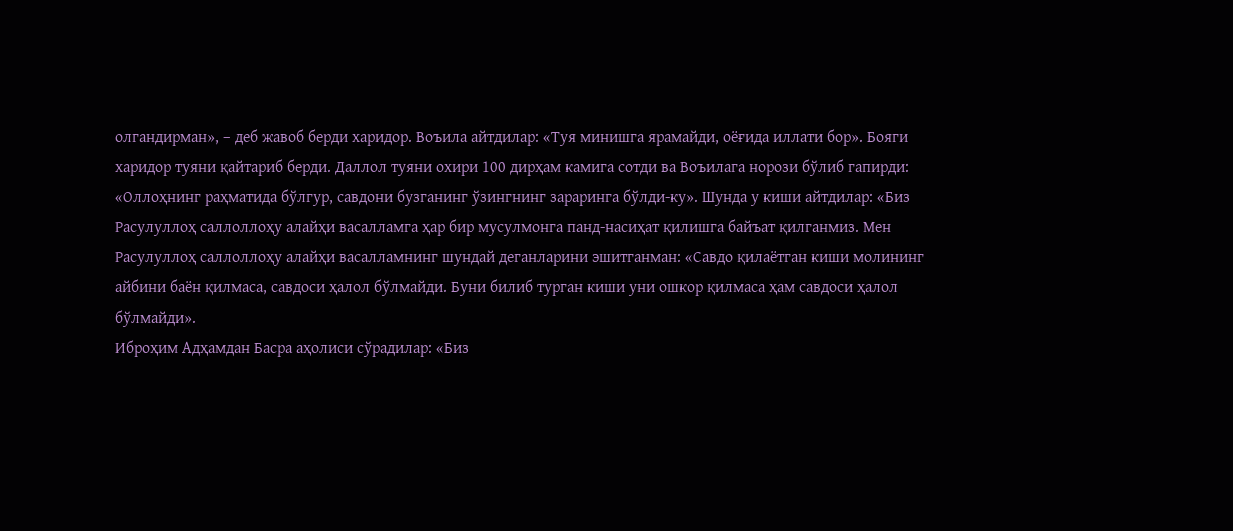олгандирман», – деб жавоб берди харидор. Воъила айтдилар: «Туя минишга ярамайди, оёғида иллати бор». Бояги харидор туяни қайтариб берди. Даллол туяни охири 100 дирҳам камига сотди ва Воъилага норози бўлиб гапирди: «Оллоҳнинг раҳматида бўлгур, савдони бузганинг ўзингнинг зараринга бўлди-ку». Шунда у киши айтдилар: «Биз Расулуллоҳ саллоллоҳу алайҳи васалламга ҳар бир мусулмонга панд-насиҳат қилишга байъат қилганмиз. Мен Расулуллоҳ саллоллоҳу алайҳи васалламнинг шундай деганларини эшитганман: «Савдо қилаётган киши молининг айбини баён қилмаса, савдоси ҳалол бўлмайди. Буни билиб турган киши уни ошкор қилмаса ҳам савдоси ҳалол бўлмайди».
Иброҳим Адҳамдан Басра аҳолиси сўрадилар: «Биз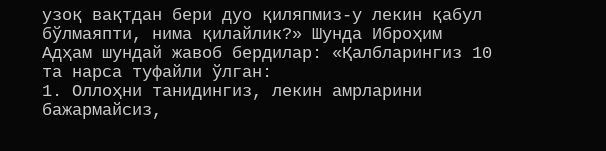узоқ вақтдан бери дуо қиляпмиз-у лекин қабул бўлмаяпти, нима қилайлик?» Шунда Иброҳим Адҳам шундай жавоб бердилар: «Қалбларингиз 10 та нарса туфайли ўлган:
1. Оллоҳни танидингиз, лекин амрларини бажармайсиз,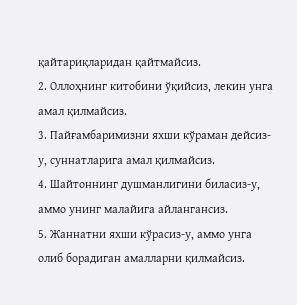қайтариқларидан қайтмайсиз.
2. Оллоҳнинг китобини ўқийсиз, лекин унга амал қилмайсиз.
3. Пайғамбаримизни яхши кўраман дейсиз-у, суннатларига амал қилмайсиз.
4. Шайтоннинг душманлигини биласиз-у, аммо унинг малайига айлангансиз.
5. Жаннатни яхши кўрасиз-у, аммо унга олиб борадиган амалларни қилмайсиз.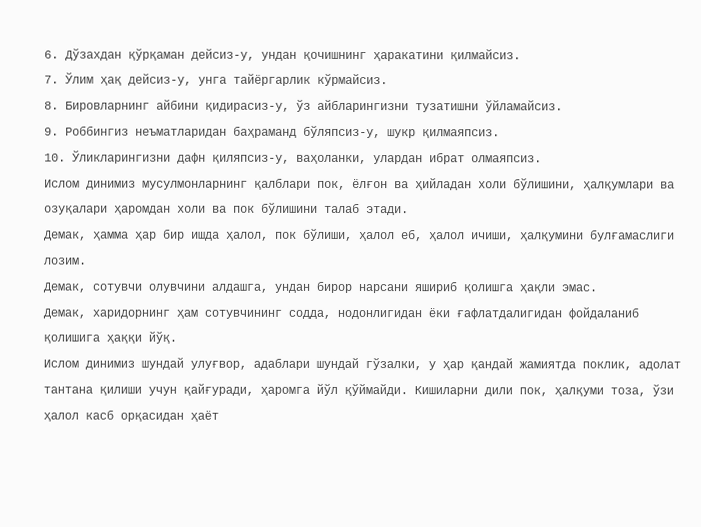6. Дўзахдан қўрқаман дейсиз-у, ундан қочишнинг ҳаракатини қилмайсиз.
7. Ўлим ҳақ дейсиз-у, унга тайёргарлик кўрмайсиз.
8. Бировларнинг айбини қидирасиз-у, ўз айбларингизни тузатишни ўйламайсиз.
9. Роббингиз неъматларидан баҳраманд бўляпсиз-у, шукр қилмаяпсиз.
10. Ўликларингизни дафн қиляпсиз-у, ваҳоланки, улардан ибрат олмаяпсиз.
Ислом динимиз мусулмонларнинг қалблари пок, ёлғон ва ҳийладан холи бўлишини, ҳалқумлари ва озуқалари ҳаромдан холи ва пок бўлишини талаб этади.
Демак, ҳамма ҳар бир ишда ҳалол, пок бўлиши, ҳалол еб, ҳалол ичиши, ҳалқумини булғамаслиги лозим.
Демак, сотувчи олувчини алдашга, ундан бирор нарсани яшириб қолишга ҳақли эмас.
Демак, харидорнинг ҳам сотувчининг содда, нодонлигидан ёки ғафлатдалигидан фойдаланиб қолишига ҳаққи йўқ.
Ислом динимиз шундай улуғвор, адаблари шундай гўзалки, у ҳар қандай жамиятда поклик, адолат тантана қилиши учун қайғуради, ҳаромга йўл қўймайди. Кишиларни дили пок, ҳалқуми тоза, ўзи ҳалол касб орқасидан ҳаёт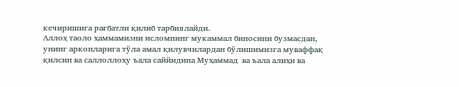кечиришига рағбатли қилиб тарбиялайди.
Аллоҳ таоло ҳаммамизни исломнинг мукаммал биносини бузмасдан, унинг арконларига тўла амал қилувчилардан бўлишимизга муваффақ қилсин ва саллоллоҳу ъала саййидина Муҳаммад  ва ъала алиҳи ва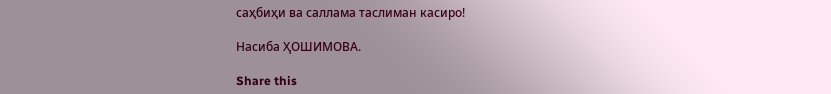саҳбиҳи ва саллама таслиман касиро!

Насиба ҲОШИМОВА.

Share this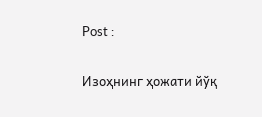Post :

Изоҳнинг ҳожати йўқ